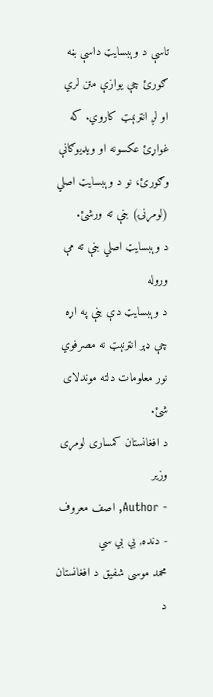تاسې د وېبسایټ داسې بڼه ګورئ چې یوازې متن لري او لږ انټرنېټ کاروي. که غواړئ عکسونه او ویډیوګانې وګورئ، نو د وېبسایټ اصلي (لومړنۍ) بڼې ته ورشئ.
د وېبسایټ اصلي بڼې ته مې وروله
د وېبسایټ دې بڼې په اړه چې ډېر انټرنېټ نه مصرفوي نور معلومات دلته موندلای شئ.
د افغانستان کمساری لومړی وزیر
- Author, اصف معروف
- دنده, بي بي سي
محمد موسی شفیق د افغانستان د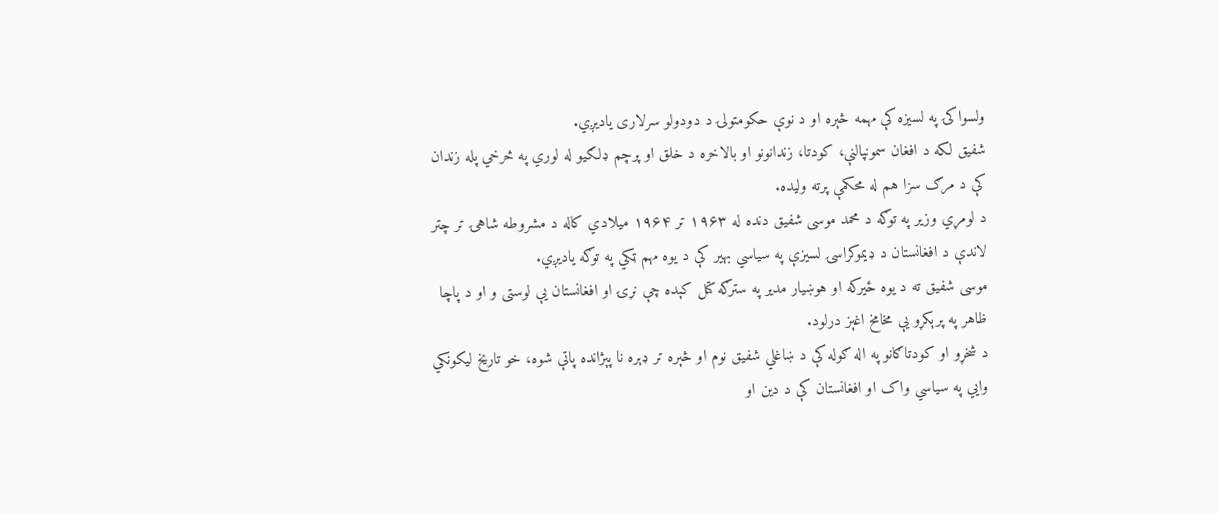ولسواکۍ په لسیزه کې مهمه څېره او د نوې حکومتولۍ د دودولو سرلاری یادیږي.
شفیق لکه د افغان سمونپالنې، کودتا، زندانونو او بالاخره د خلق او پرچم ډلګیو له لوري په څرخي پله زندان کې د مرګ سزا هم له محکمې پرته ولیده.
د لومړي وزیر په توګه د محمد موسی شفیق دنده له ۱۹۶۳ تر ۱۹۶۴ میلادي کاله د مشروطه شاهۍ تر چتر لاندې د افغانستان د ډیموکراسۍ لسیزې په سیاسي بهیر کې د یوه مهم ټکي په توګه یادیږي.
موسی شفیق ته د یوه ځیرکه او هوښیار مدیر په سترګه کتل کېده چې نړۍ او افغانستان یې لوستی و او د پاچا ظاهر په پرېکړو یې مخامخ اغېز درلود.
د شخړو او کودتاګانو په اله ګوله کې د ښاغلي شفیق نوم او څېره تر ډېره نا پېژانده پاتې شوه، خو تاریخ لیکونکي وايي په سیاسي واک او افغانستان کې د دین او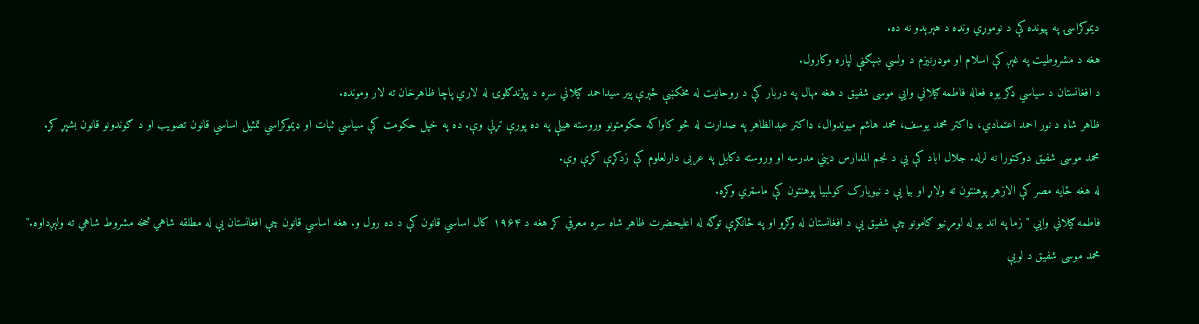دیموکراسۍ په پيونده کې د نوموړي ونډه د هېرېدو نه ده.
هغه د مشروطیت په غېږ کې اسلام او موډرنیزم د ولسي ښېګڼې لپاره وکارول.
د افغانستان د سیاسي ډګر یوه فعاله فاطمه ګیلاني وايي موسی شفیق د هغه مهال په دربار کې د روحانیت له مخکښې څېرې پیر سیداحمد ګیلاني سره د پېژندګلوۍ له لاري پاچا ظاهرخان ته لار ومونده.
ظاهر شاه د نور احمد اعتمادي، ډاکتر محمد یوسف، محمد هاشم میوندوال، ډاکتر عبدالظاهر په صدارت له څو کاواکه حکومتونو وروسته هیلې په ده پورې تړلې وې. ده په خپل حکومت کې سیاسي ثبات او ډیموکراسي تمثیل اساسي قانون تصویب او د ګوندونو قانون بشپړ کړ.
محمد موسی شفيق دوکتورا نه لرله. جلال اباد کې يې د نجم المدارس ديني مدرسه او وروسته دکابل په عربی دارلعلوم کې زدکړې کړې وې.
له هغه ځايه مصر کې الازهر پوهنتون ته ولاړ او بيا يې د نيويارک کولمبيا پوهنتون کې ماسټري وکړه.
فاطمه ګیلاني وايي " زما په اند يو له لومړنيو ګامونو چې شفیق يې د افغانستان له وګړو او په ځانګړې توګه له اعليحضرت ظاهر شاه سره معرفي کړ هغه د ۱۹۶۴ کال اساسي قانون کې د ده رول و. هغه اساسي قانون چې افغانستان يې له مطلقه شاهي څخه مشروط شاهي ته ولېږداوه."
محمد موسی شفیق د لویې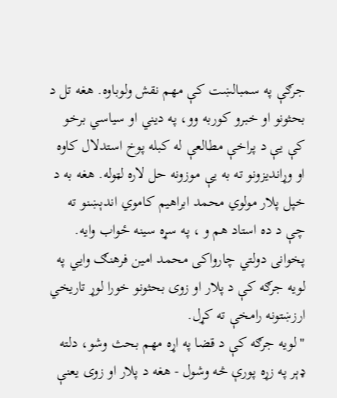جرګې په سمبالښت کې مهم نقش ولوباوه. هغه تل د بحثونو او خبرو کوربه وو، په دیني او سیاسي برخو کې یې د پراخې مطالعې له کبله پوخ استدلال کاوه او وړاندیزونو ته به یې موزونه حل لاره لټوله. هغه به د خپل پلار مولوي محمد ابراهیم کاموي اندېښنو ته چې د ده استاد هم و ، په سړه سینه ځواب وایه.
پخوانی دولتي چارواکی محمد امین فرهنګ وايي په لویه جرګه کې د پلار او زوی بحثونو خورا لوړ تاریخي ارزښتونه رامخې ته کړل.
"لويه جرګه کې د قضا په اړه مهم بحث وشو، دلته ډېر په زړه پورې څه وشول - هغه د پلار او زوی يعنې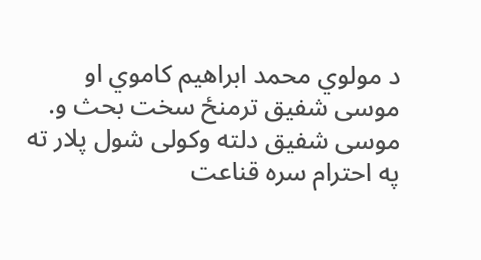د مولوي محمد ابراهیم کاموي او موسی شفیق ترمنځ سخت بحث و. موسی شفيق دلته وکولی شول پلار ته په احترام سره قناعت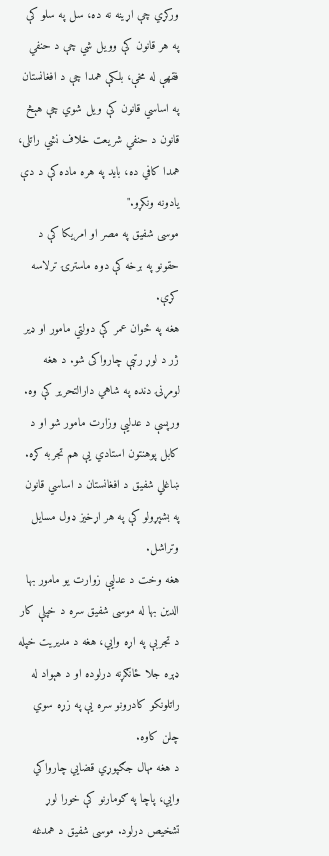ورکړي چې اړينه نه ده، سل په سلو کې په هر قانون کې وويل شي چې د حنفي فقهې له مخې، بلکې همدا چې د افغانستان په اساسي قانون کې ویل شوي چې هېڅ قانون د حنفي شريعت خلاف نشي راتلی، همدا کافي ده، بايد په هره ماده کې د دې يادونه ونکړو."
موسی شفیق په مصر او امریکا کې د حقونو په برخه کې دوه ماسترۍ ترلاسه کړې.
هغه په ځوان عمر کې دولتي مامور او ډیر ژر د لوړ رتبې چارواکی شو. د هغه لومړنۍ دنده په شاهي دارالتحریر کې وه.
ورپسې د عدليې وزارت مامور شو او د کابل پوهنتون استادي یې هم تجربه کړه.
ښاغلي شفیق د افغانستان د اساسي قانون په بشپړولو کې په هر اړخیز ډول مسایل وتراشل.
هغه وخت د عدلیې زوارت یو مامور بها الدین بها له موسی شفیق سره د خپلې کار د تجربې په اړه وايي، هغه د مدیریت خپله ډېره جلا ځانګړنه درلوده او د هېواد له راتلونکو کادرونو سره یې په زړه سوي چلن کاوه.
د هغه مهال جګپوړي قضايي چارواکي وايي، پاچا په ګومارنو کې خورا لوړ تشخیص درلود. موسی شفیق د همدغه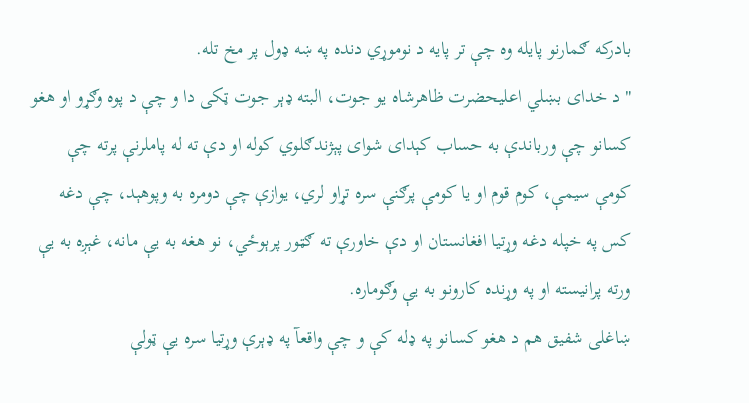بادرکه ګمارنو پایله وه چې تر پایه د نوموړي دنده په ښه ډول پر مخ تله.
" د خدای بښلي اعلیحضرت ظاهرشاه یو جوت، البته ډېر جوت ټکی دا و چې د پوه وګړو او هغو کسانو چې ورباندې به حساب کېدای شوای پېژندګلوي کوله او دې ته له پاملرنې پرته چې کومې سیمې، کوم قوم او یا کومې پرګنې سره تړاو لري، یوازې چې دومره به وپوهېد، چې دغه کس په خپله دغه وړتیا افغانستان او دې خاورې ته ګټور پرېوځي، نو هغه به یې مانه، غېږه به یې ورته پرانیسته او په وړنده کارونو به یې وګوماره.
ښاغلی شفیق هم د هغو کسانو په ډله کې و چې واقعآ په ډېرې وړتیا سره یې ټولې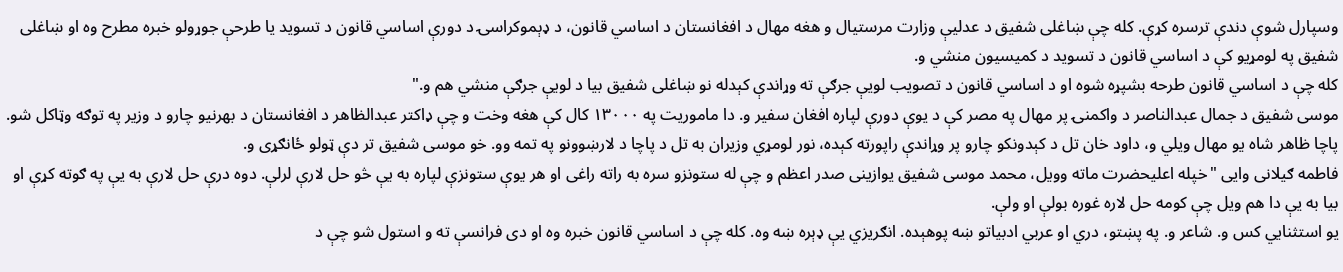وسپارل شوې دندې ترسره کړې. کله چې ښاغلی شفیق د عدلیې وزارت مرستیال و هغه مهال د افغانستان د اساسي قانون، د ډېموکراسۍ د دورې اساسي قانون د تسوید یا طرحې جوړولو خبره مطرح وه او ښاغلی شفیق په لومړیو کې د اساسي قانون د تسوید د کمیسیون منشي و.
کله چې د اساسي قانون طرحه بشپړه شوه او د اساسي قانون د تصویب لویې جرګې ته وړاندې کېدله نو ښاغلی شفیق بیا د لویې جرګې منشي هم و."
موسی شفیق د جمال عبدالناصر د واکمنۍ پر مهال په مصر کې د یوې دورې لپاره افغان سفیر و. دا ماموریت په ۱۳۰۰۰ کال کې هغه وخت و چې ډاکتر عبدالظاهر د افغانستان د بهرنیو چارو د وزیر په توګه وټاکل شو.
پاچا ظاهر شاه یو مهال ویلي و، داود خان تل د کېدونکو چارو پر وړاندې راپورته کېده، نور لومړي وزیران به تل د پاچا د لارښوونو په تمه وو. خو موسی شفیق تر دې ټولو ځانګړی و.
فاطمه ګیلانی وایی "خپله اعلیحضرت ماته وویل، محمد موسی شفیق یوازینی صدر اعظم و چې له ستونزو سره به راته راغی او هر یوې ستونزې لپاره به یې څو حل لارې لرلې. دوه درې حل لارې به یې په ګوته کړې او بیا به یې دا هم ویل چې کومه حل لاره غوره بولې او ولې.
یو استثنايي کس و. شاعر و. په پښتو، دري او عربي ادبیاتو ښه پوهېده. انګریزي یې ډېره ښه وه. کله چې د اساسي قانون خبره وه او دی فرانسې ته و استول شو چې د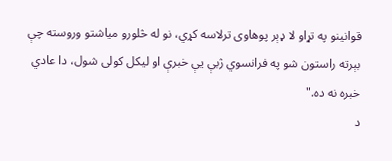قوانینو په تړاو لا ډېر پوهاوی ترلاسه کړي، نو له څلورو میاشتو وروسته چې بېرته راستون شو په فرانسوي ژبې یې خبرې او لیکل کولی شول، دا عادي خبره نه ده."
د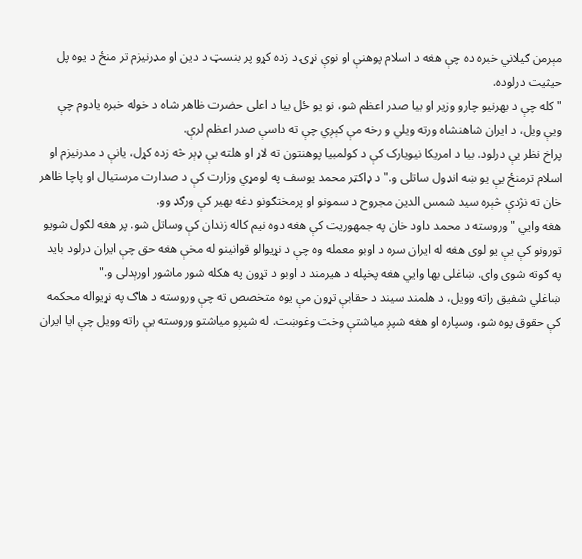مېرمن ګیلاني خبره ده چې هغه د اسلام پوهنې او نوې نړۍ د زده کړو پر بنسټ د دین او مډرنیزم تر منځ د یوه پل حیثیت درلوده.
" کله چې د بهرنیو چارو وزیر او بیا صدر اعظم شو، نو یو ځل بیا د اعلی حضرت ظاهر شاه د خوله خبره یادوم چې ویې ویل، د ایران شاهنشاه ورته ویلي و رخه مې کېږي چې ته داسې صدر اعظم لرې.
پراخ نظر یې درلود. بیا د امریکا نیویارک کې د کولمبیا پوهنتون ته لاړ او هلته یې ډېر څه زده کړل، یانې د مدرنیزم او اسلام ترمنځ یې یو ښه انډول ساتلی و."د ډاکټر محمد یوسف په لومړي وزارت کې د صدارت مرستیال او پاچا ظاهر خان ته نژدې څېره سید شمس الدین مجروح د سمونو او پرمختګونو دغه بهیر کې ورګډ وو.
هغه وايي "وروسته د محمد داود خان په جمهوریت کې هغه دوه نیم کاله زندان کې وساتل شو. پر هغه لګول شويو تورونو کې یې یو لوی هغه له ایران سره د اوبو معمله وه چې د نړیوالو قوانینو له مخې هغه حق چې ایران درلود باید په ګوته شوی وای. ښاغلی بها وايي هغه پخپله د هیرمند د اوبو د تړون په هکله شور ماشور اورېدلی و."
ښاغلي شفیق راته وویل، د هلمند سیند د حقابې تړون مې یوه متخصص ته چې وروسته د هاګ په نړیواله محکمه کې حقوق پوه شو، وسپاره او هغه شپږ میاشتې وخت وغوښت. له شپږو میاشتو وروسته یې راته وویل چې ایا ایران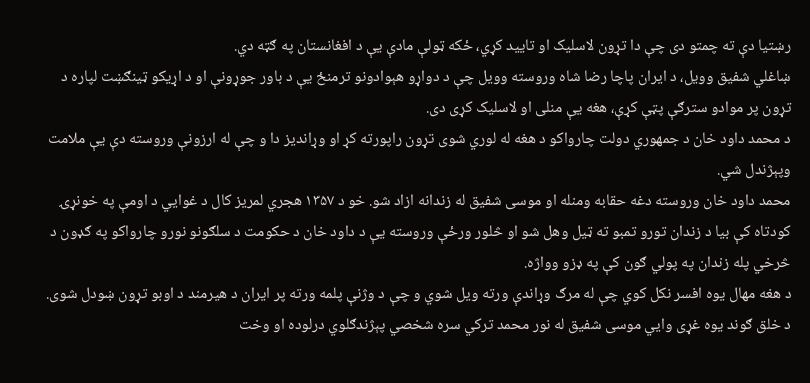رښتیا دې ته چمتو دی چې دا تړون لاسلیک او تایید کړي، ځکه ټولې مادې یې د افغانستان په ګټه دي.
ښاغلي شفیق وویل، د ایران پاچا رضا شاه وروسته وویل چې د دواړو هېوادونو ترمنځ یې د باور جوړونې او د اړیکو ټینګښت لپاره د تړون پر موادو سترګې پټې کړې، هغه یې منلی او لاسلیک کړی دی.
د محمد داود خان د جمهوري دولت چارواکو د هغه له لوري شوی تړون راپورته کړ او وړاندیز دا و چې له ارزونې وروسته دې یې ملامت وپېژندل شي.
محمد داود خان وروسته دغه حقابه ومنله او موسی شفیق له زندانه ازاد شو. خو د ۱۳۵۷ هجري لمریز کال د غوايي د اومې په خونړۍ کودتاه کې بیا د زندان تورو تمبو ته ټیل وهل شو او څلور ورځې وروسته یې د داود خان د حکومت د سلګونو نورو چارواکو په ګډون د څرخي پله زندان په پولي ګون کې په ډزو وواژه.
د هغه مهال یوه افسر نکل کوي چې له مرګ وړاندې ورته ویل شوي و چې د وژنې پلمه ورته پر ایران د هیرمند د اوبو تړون ښودل شوی.
د خلق ګوند یوه غړی وايي موسی شفیق له نور محمد ترکي سره شخصي پېژندګلوي درلوده او وخت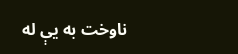ناوخت به یې له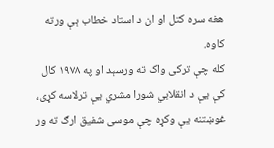هغه سره کتل او ان د استاد خطاب ېې ورته کاوه.
کله چې ترکی واک ته ورسېد او په ۱۹۷۸ کال کې یې د انقلابي شورا مشري یې ترلاسه کړی، غوښتنه یې وکړه چې موسی شفیق ارګ ته ور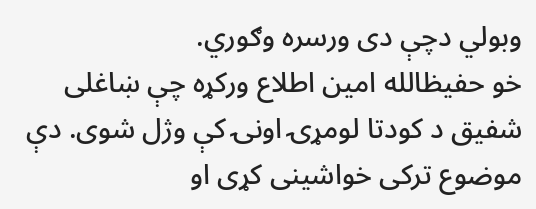وبولي دچې دی ورسره وګوري.
خو حفیظالله امین اطلاع ورکړه چې ښاغلی شفیق د کودتا لومړۍ اونۍ کې وژل شوی. دې موضوع ترکی خواشینی کړی او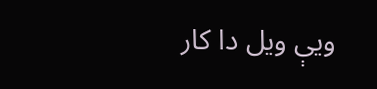ویې ویل دا کار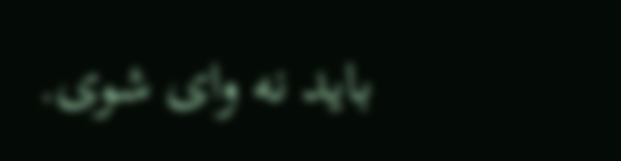باید نه وای شوی.